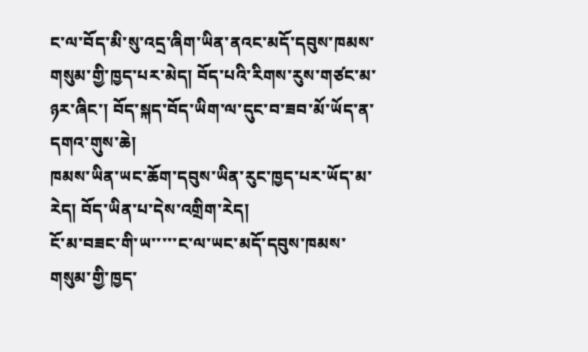ང་ལ་བོད་མི་སུ་འདྲ་ཞིག་ཡིན་ནའང་མདོ་དབུས་ཁམས་གསུམ་གྱི་ཁྱད་པར་མེད། བོད་པའི་རིགས་རུས་གཙང་མ་ཉར་ཞིང་། བོད་སྐད་བོད་ཡིག་ལ་དུང་བ་ཟབ་མོ་ཡོད་ན་དགའ་གུས་ཆེ།
ཁམས་ཡིན་ཡང་ཆོག་དབུས་ཡིན་རུང་ཁྱད་པར་ཡོད་མ་རེད། བོད་ཡིན་པ་དེས་འགྲིག་རེད།
ངོ་མ་བཟང་གི་ཡ་་་་་ང་ལ་ཡང་མདོ་དབུས་ཁམས་གསུམ་གྱི་ཁྱད་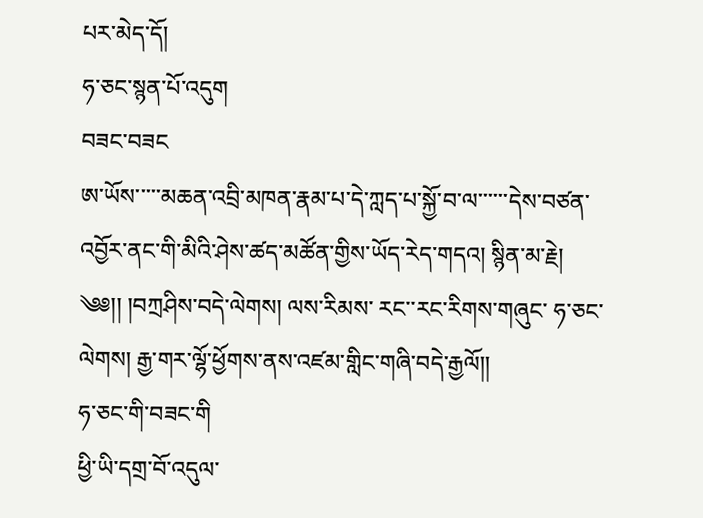པར་མེད་དོ།
ཧ་ཅང་སྙན་པོ་འདུག
བཟང་བཟང
ཨ་ཡོས་་་་་མཆན་འབྲི་མཁན་རྣམ་པ་དེ་ཀླད་པ་སྐྱོ་བ་ལ་་་་་་དེས་བཙན་འབྱོར་ནང་གི་མིའི་ཤེས་ཚད་མཚོན་གྱིས་ཡོད་རེད་གདའ། སྙིན་མ་རྗེ།
༄༅།། །བཀྲཤིས་བདེ་ལེགས། ལས་རིམས་ རང་་རང་རིགས་གཞུང་ ཧ་ཅང་ལེགས། རྒྱ་གར་ལྷོ་ཕྱོགས་ནས་འཛམ་གླིང་གཞི་བདེ་རྒྱལོ།།
ཧ་ཅང་གི་བཟང་གི
ཕྱི་ཡི་དགྲ་བོ་འདུལ་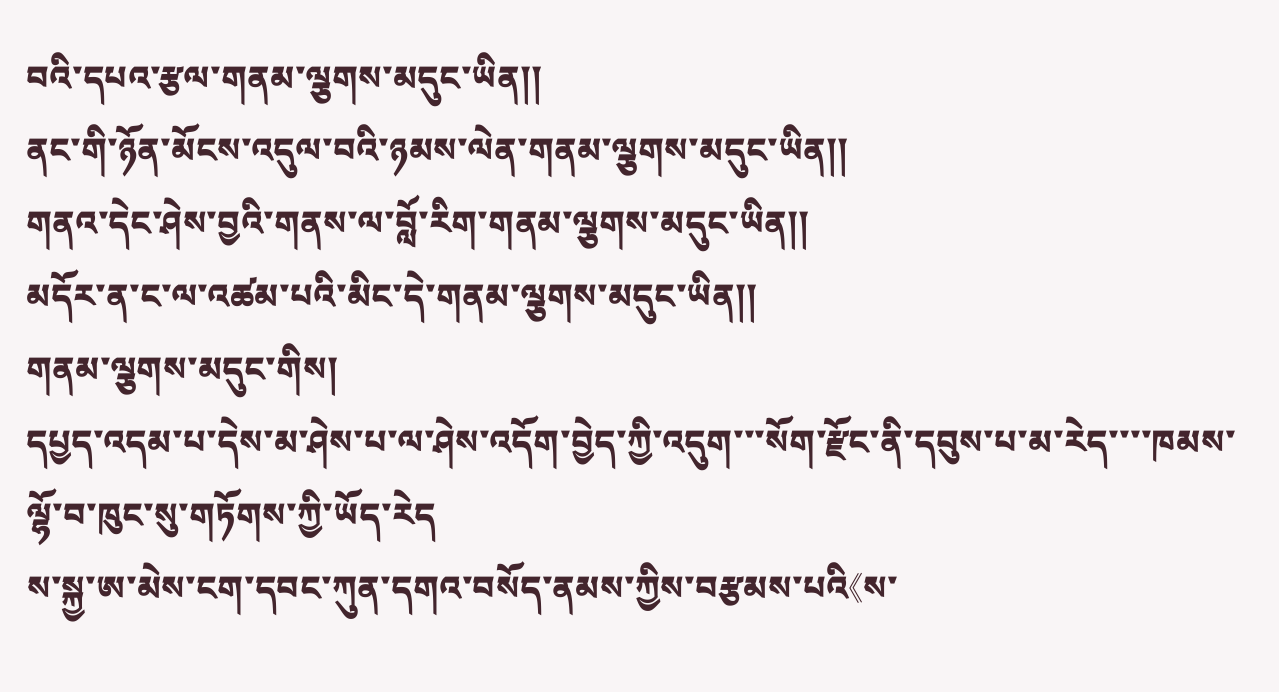བའི་དཔའ་རྩལ་གནམ་ལྕགས་མདུང་ཡིན།།
ནང་གི་ཉོན་མོངས་འདུལ་བའི་ཉམས་ལེན་གནམ་ལྕགས་མདུང་ཡིན།།
གནའ་དེང་ཤེས་བྱའི་གནས་ལ་བློ་རིག་གནམ་ལྕགས་མདུང་ཡིན།།
མདོར་ན་ང་ལ་འཚམ་པའི་མིང་དེ་གནམ་ལྕགས་མདུང་ཡིན།།
གནམ་ལྕགས་མདུང་གིས།
དཔྱད་འདམ་པ་དེས་མ་ཤེས་པ་ལ་ཤེས་འདོག་བྱེད་ཀྱི་འདུག་་་སོག་རྫོང་ནི་དབུས་པ་མ་རེད་་་་ཁམས་ལྷོ་བ་ཁུང་སུ་གཏོགས་ཀྱི་ཡོད་རེད
ས་སྐྱ་ཨ་མེས་ངག་དབང་ཀུན་དགའ་བསོད་ནམས་ཀྱིས་བརྩམས་པའི《ས་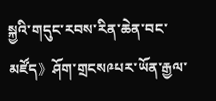སྐྱའི་གདུང་རབས་རིན་ཆེན་བང་མཛོད》ཤོག་གྲངས༩པར་ཡོན་རྒྱལ་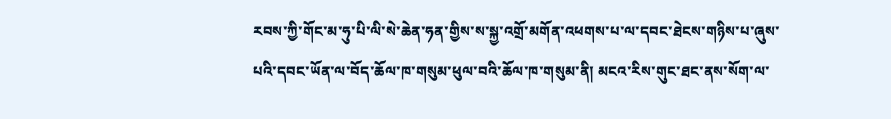རབས་ཀྱི་གོང་མ་ཧུ་པི་ལི་སེ་ཆེན་ཧན་གྱིས་ས་སྐྱ་འགྲོ་མགོན་འཕགས་པ་ལ་དབང་ཐེངས་གཉིས་པ་ཞུས་པའི་དབང་ཡོན་ལ་བོད་ཆོལ་ཁ་གསུམ་ཕུལ་བའི་ཆོལ་ཁ་གསུམ་ནི། མངའ་རིས་གུང་ཐང་ནས་སོག་ལ་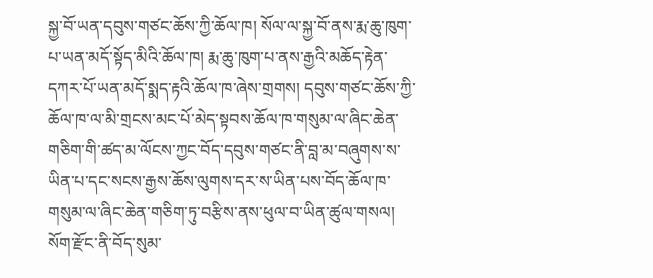སྐྱ་བོ་ཡན་དབུས་གཙང་ཆོས་ཀྱི་ཆོལ་ཁ། སོལ་ལ་སྐྱ་བོ་ནས་རྨ་ཆུ་ཁུག་པ་ཡན་མདོ་སྟོད་མིའི་ཆོལ་ཁ། རྨ་ཆུ་ཁུག་པ་ནས་རྒྱའི་མཆོད་རྟེན་དཀར་པོ་ཡན་མདོ་སྨད་རྟའི་ཆོལ་ཁ་ཞེས་གྲགས། དབུས་གཙང་ཆོས་ཀྱི་ཆོལ་ཁ་ལ་མི་གྲངས་མང་པོ་མེད་སྟབས་ཆོལ་ཁ་གསུམ་ལ་ཞིང་ཆེན་གཅིག་གི་ཚད་མ་ལོངས་ཀྱང་བོད་དབུས་གཙང་ནི་བླ་མ་བཞུགས་ས་ཡིན་པ་དང་སངས་རྒྱས་ཆོས་ལུགས་དར་ས་ཡིན་པས་བོད་ཆོལ་ཁ་གསུམ་ལ་ཞིང་ཆེན་གཅིག་ཏུ་བརྩིས་ནས་ཕུལ་བ་ཡིན་ཚུལ་གསལ།
སོག་རྫོང་ནི་བོད་སུམ་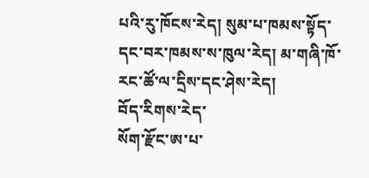པའི་རུ་ཁོངས་རེད། སུམ་པ་ཁམས་སྟོད་དང་བར་ཁམས་ས་ཁུལ་རེད། མ་གཞི་ཁོ་རང་ཚོ་ལ་དྲིས་དང་ཤེས་རེད།
བོད་རིགས་རེད་
སོག་རྫོང་ཨ་པ་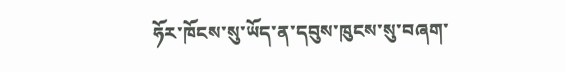ཧོར་ཁོངས་སུ་ཡོད་ན་དབུས་ཁུངས་སུ་བཞག་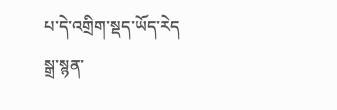པ་དེ་འགྲིག་སྡད་ཡོད་རེད
སྒྲ་སྙན་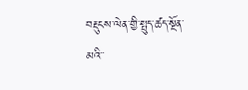བརྡུངས་ལེན་གྱི་སྤུད་ཚད་སྔོན་མའི་་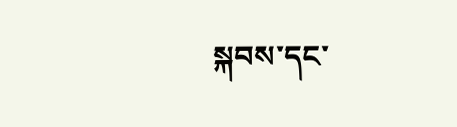སྐབས་དང་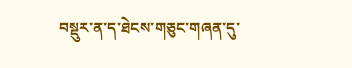བསྡུར་ན་ད་ཐེངས་གཅུང་གཞན་དུ་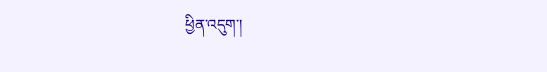ཕྱིན་འདུག་།